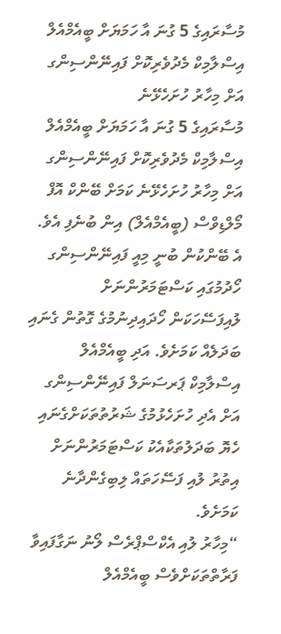މުސާރައިގެ 5 ގުނަ އާ ހަމަޔަށް ބީއެމްއެލް އިސްލާމިކް މެދުވެރިކޮށް ފައިނޭންސިންގ އަށް މިހާރު ހުށަހެޅޭނެ
މުސާރައިގެ 5 ގުނަ އާ ހަމަޔަށް ބީއެމްއެލް އިސްލާމިކް މެދުވެރިކޮށް ފައިނޭންސިންގ އަށް މިހާރު ހުށަހެޅޭނެ ކަމަށް ބޭންކް އޮފް މޯލްޑިވްސް (ބީއެމްއެލް) އިން ބުނެފި އެވެ.
އެ ބޭންކުން ބުނީ މިއީ ފައިނޭންސިންގ ހޯދުމުގައި ކަސްޓަމަރުންނަށް ލުއިފަސޭހަކަން ހޯދައިދިނުމުގެ ގޮތުން ގެނައި ބަދަލެއް ކަމަށެވެ. އަދި ބީއެމްއެލް އިސްލާމިކް ޕަރސަނަލް ފައިނޭންސިންގ އަށް އެދި ހުށަހެޅުމުގެ ޝަރުތުތަކަށްގެނައި ހެޔޮ ބަދަލުތަކާއެކު ކަސްޓަމަރުންނަށް އިތުރު ލުއި ފަސޭހަތައް ލިބިގެންދާނެ ކަމަށެވެ.
“މިހާރު ލުއި އެކްސްޕްރެސް ލޯނު ނަގާފައިވާ ފަރާތްތަކަށްވެސް ބީއެމްއެލް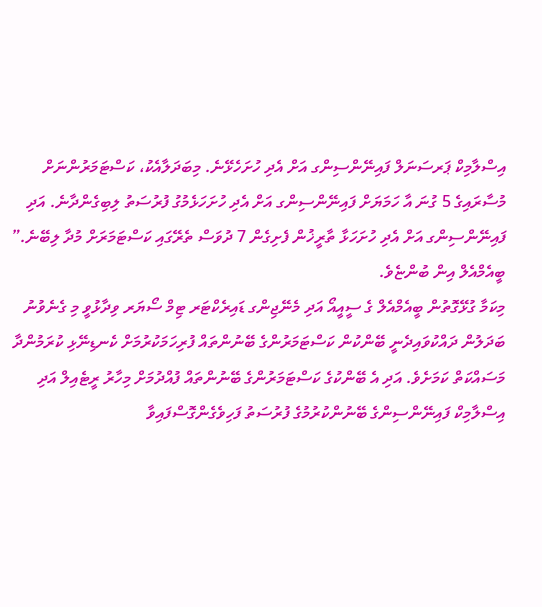އިސްލާމިކް ޕަރސަނަލް ފައިނޭންސިންގ އަށް އެދި ހުށަހެޅޭނެ. މިބަދަލާއެކު، ކަސްޓަމަރުންނަށް މުސާރައިގެ 5 ގުނަ އާ ހަމަޔަށް ފައިނޭންސިންގ އަށް އެދި ހުށަހަޅެމުގު ފުރުސަތު ލިބިގެންދާނެ. އަދި ފައިނޭންސިންގ އަށް އެދި ހުށަހަޅާ ތާރީޚުން ފެށިގެން 7 ދުވަސް ތެރޭގައި ކަސްޓަމަރަށް މުދާ ލިބޭނެ.” ބީއެމްއެލް އިން ބުންޏެވެ.
މިކަމާ ގުޅޭގޮތުން ބީއެމްއެލް ގެ ސީއީއޯ އަދި މެނޭޖިންގ ޑައިރެކްޓަރ ޓިމް ސޯޔަރ ވިދާޅުވީ މި ގެނެވުނު ބަދަލުން ދައްކުވައިދެނީ ބޭންކުން ކަސްޓަމަރުންގެ ބޭނުންތައް ފުރިހަމަކުރުމަށް ކެނޑިނޭޅި ކުރަމުންދާ މަސައްކަތް ކަމަށެވެ. އަދި އެ ބޭންކުގެ ކަސްޓަމަރުންގެ ބޭނުންތައް ފުއްދުމަށް މިހާރު ރީޓެއިލް އަދި އިސްލާމިކް ފައިނޭންސިންގެ ބޭނުންކުރުމުގެ ފުރުސަތު ފަހިވެގެންގޮސްފައިވާ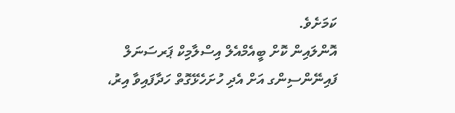ކަމަށެވެ.
އޮންލައިން ކޮށް ބީއެމްއެލް އިސްލާމިކް ޕަރސަނަލް ފައިނޭންސިންގ އަށް އެދި ހުށަހެޅޭގޮތް ހަދާފައިވާ އިރު،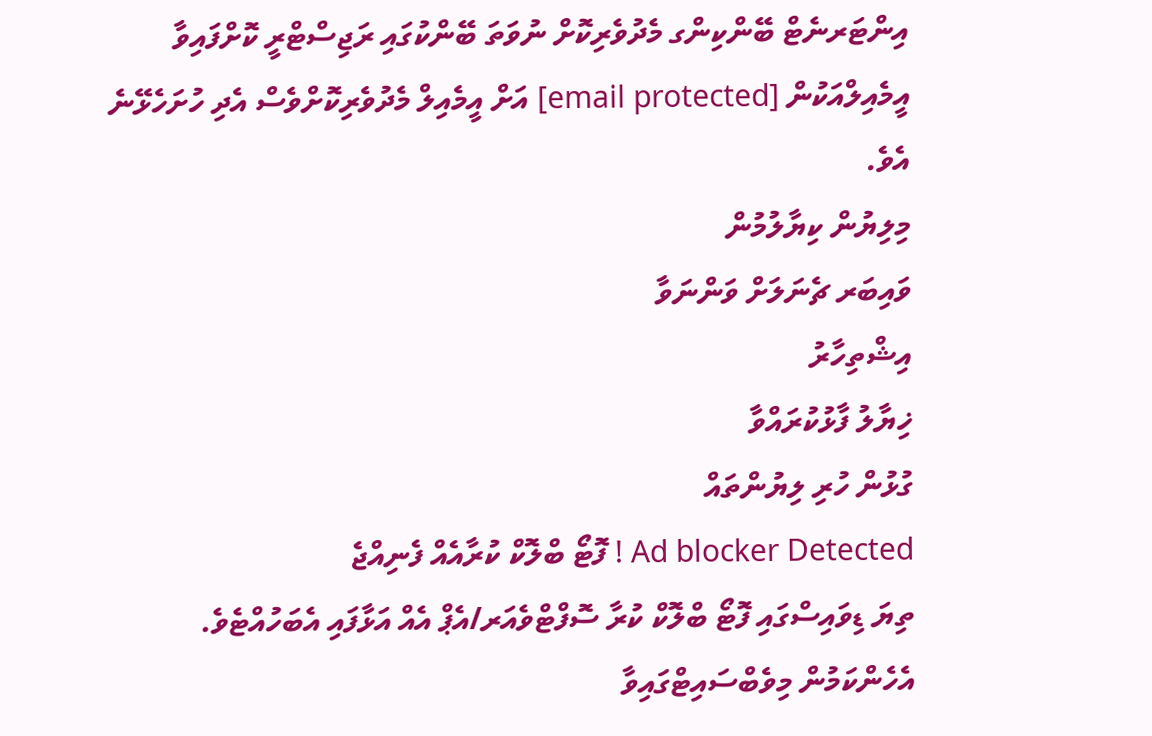އިންޓަރނެޓް ބޭންކިންގ މެދުވެރިކޮށް ނުވަތަ ބޭންކުގައި ރަޖިސްޓްރީ ކޮށްފައިވާ އީމެއިލްއަކުން [email protected] އަށް އީމެއިލް މެދުވެރިކޮށްވެސް އެދި ހުށަހެޅޭނެ އެވެ.
މިލިޔުން ކިޔާލުމުން
ވައިބަރ ޗެނަލަށް ވަންނަވާ
އިޝްތިހާރު
ޚިޔާލު ފާޅުކުރައްވާ
ގުޅުން ހުރި ލިޔުންތައް
Ad blocker Detected ! ފޮޓޯ ބްލޮކް ކުރާއެއް ފެނިއްޖެ
ތިޔަ ޑިވައިސްގައި ފޮޓޯ ބްލޮކް ކުރާ ސޮފްޓްވެއަރ/އެޕް އެއް އަޅާފައި އެބަހުއްޓެވެ. އެހެންކަމުން މިވެބްސައިޓްގައިވާ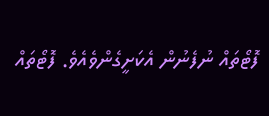ފޮޓޯތައް ނުފެނުން އެކަށީގެންވެއެވެ. ފޮޓޯތައް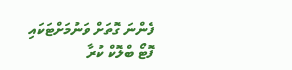ފެންނަ ގޮތަށް ވަނުމަށްޓަކައި ފޮޓޯ ބްލޮކް ކުރާ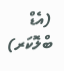(އެޑް ބްލޮކަރ)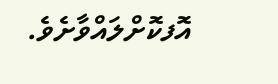އޮފކޮށްލައްވާށެވެ.